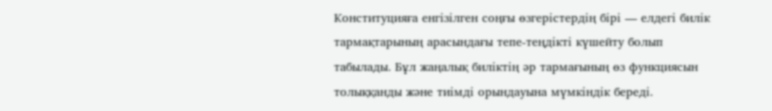Конституцияға енгізілген соңғы өзгерістердің бірі — елдегі билік тармақтарының арасындағы тепе-теңдікті күшейту болып табылады. Бұл жаңалық биліктің әр тармағының өз функциясын толыққанды және тиімді орындауына мүмкіндік береді.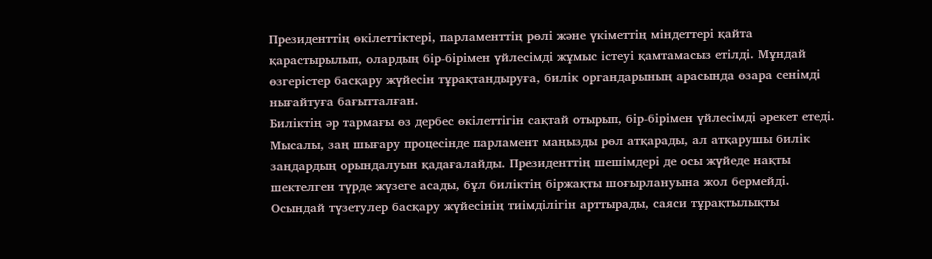Президенттің өкілеттіктері, парламенттің рөлі және үкіметтің міндеттері қайта қарастырылып, олардың бір-бірімен үйлесімді жұмыс істеуі қамтамасыз етілді. Мұндай өзгерістер басқару жүйесін тұрақтандыруға, билік органдарының арасында өзара сенімді нығайтуға бағытталған.
Биліктің әр тармағы өз дербес өкілеттігін сақтай отырып, бір-бірімен үйлесімді әрекет етеді. Мысалы, заң шығару процесінде парламент маңызды рөл атқарады, ал атқарушы билік заңдардың орындалуын қадағалайды. Президенттің шешімдері де осы жүйеде нақты шектелген түрде жүзеге асады, бұл биліктің біржақты шоғырлануына жол бермейді.
Осындай түзетулер басқару жүйесінің тиімділігін арттырады, саяси тұрақтылықты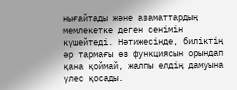нығайтады және азаматтардың мемлекетке деген сенімін күшейтеді. Нәтижесінде, биліктің әр тармағы өз функциясын орындап қана қоймай, жалпы елдің дамуына үлес қосады.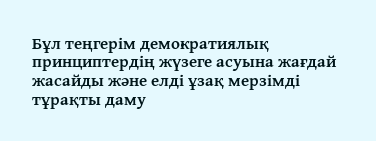Бұл теңгерім демократиялық принциптердің жүзеге асуына жағдай жасайды және елді ұзақ мерзімді тұрақты даму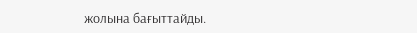жолына бағыттайды.